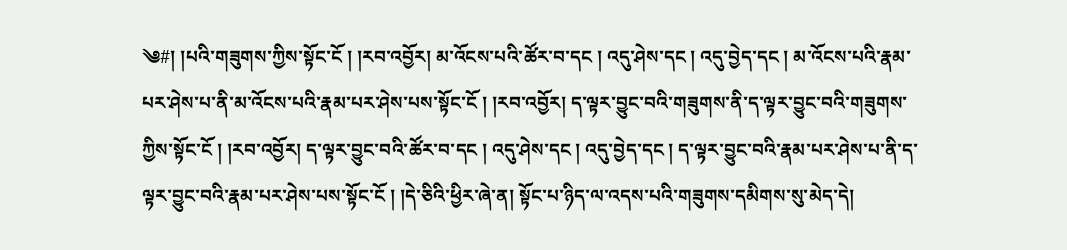༄#། །པའི་གཟུགས་ཀྱིས་སྟོང་ངོ ། །རབ་འབྱོར། མ་འོངས་པའི་ཚོར་བ་དང ། འདུ་ཤེས་དང ། འདུ་བྱེད་དང ། མ་འོངས་པའི་རྣམ་པར་ཤེས་པ་ནི་མ་འོངས་པའི་རྣམ་པར་ཤེས་པས་སྟོང་ངོ ། །རབ་འབྱོར། ད་ལྟར་བྱུང་བའི་གཟུགས་ནི་ད་ལྟར་བྱུང་བའི་གཟུགས་ཀྱིས་སྟོང་ངོ ། །རབ་འབྱོར། ད་ལྟར་བྱུང་བའི་ཚོར་བ་དང ། འདུ་ཤེས་དང ། འདུ་བྱེད་དང ། ད་ལྟར་བྱུང་བའི་རྣམ་པར་ཤེས་པ་ནི་ད་ལྟར་བྱུང་བའི་རྣམ་པར་ཤེས་པས་སྟོང་ངོ ། །དེ་ཅིའི་ཕྱིར་ཞེ་ན། སྟོང་པ་ཉིད་ལ་འདས་པའི་གཟུགས་དམིགས་སུ་མེད་དེ།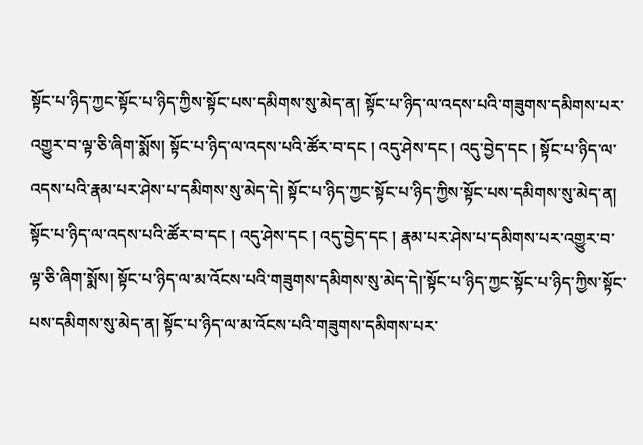སྟོང་པ་ཉིད་ཀྱང་སྟོང་པ་ཉིད་ཀྱིས་སྟོང་པས་དམིགས་སུ་མེད་ན། སྟོང་པ་ཉིད་ལ་འདས་པའི་གཟུགས་དམིགས་པར་འགྱུར་བ་ལྟ་ཅི་ཞིག་སྨོས། སྟོང་པ་ཉིད་ལ་འདས་པའི་ཚོར་བ་དང ། འདུ་ཤེས་དང ། འདུ་བྱེད་དང ། སྟོང་པ་ཉིད་ལ་འདས་པའི་རྣམ་པར་ཤེས་པ་དམིགས་སུ་མེད་དེ། སྟོང་པ་ཉིད་ཀྱང་སྟོང་པ་ཉིད་ཀྱིས་སྟོང་པས་དམིགས་སུ་མེད་ན། སྟོང་པ་ཉིད་ལ་འདས་པའི་ཚོར་བ་དང ། འདུ་ཤེས་དང ། འདུ་བྱེད་དང ། རྣམ་པར་ཤེས་པ་དམིགས་པར་འགྱུར་བ་ལྟ་ཅི་ཞིག་སྨོས། སྟོང་པ་ཉིད་ལ་མ་འོངས་པའི་གཟུགས་དམིགས་སུ་མེད་དེ།་སྟོང་པ་ཉིད་ཀྱང་སྟོང་པ་ཉིད་ཀྱིས་སྟོང་པས་དམིགས་སུ་མེད་ན། སྟོང་པ་ཉིད་ལ་མ་འོངས་པའི་གཟུགས་དམིགས་པར་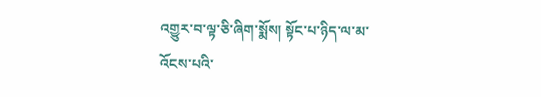འགྱུར་བ་ལྟ་ཅི་ཞིག་སྨོས། སྟོང་པ་ཉིད་ལ་མ་འོངས་པའི་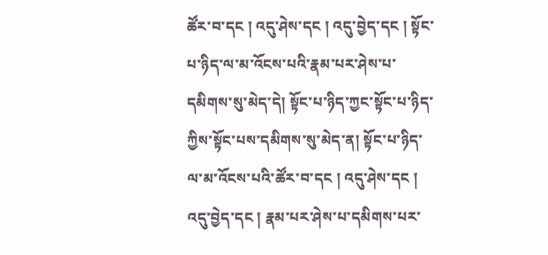ཚོར་བ་དང ། འདུ་ཤེས་དང ། འདུ་བྱེད་དང ། སྟོང་པ་ཉིད་ལ་མ་འོངས་པའི་རྣམ་པར་ཤེས་པ་དམིགས་སུ་མེད་དེ། སྟོང་པ་ཉིད་ཀྱང་སྟོང་པ་ཉིད་ཀྱིས་སྟོང་པས་དམིགས་སུ་མེད་ན། སྟོང་པ་ཉིད་ལ་མ་འོངས་པའི་ཚོར་བ་དང ། འདུ་ཤེས་དང ། འདུ་བྱེད་དང ། རྣམ་པར་ཤེས་པ་དམིགས་པར་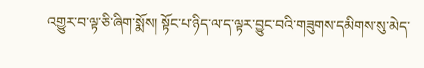འགྱུར་བ་ལྟ་ཅི་ཞིག་སྨོས། སྟོང་པ་ཉིད་ལ་ད་ལྟར་བྱུང་བའི་གཟུགས་དམིགས་སུ་མེད་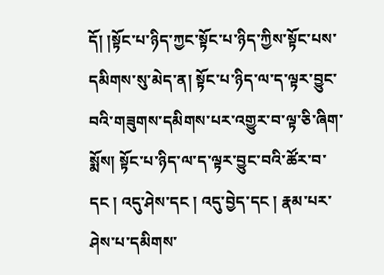དོ། །སྟོང་པ་ཉིད་ཀྱང་སྟོང་པ་ཉིད་ཀྱིས་སྟོང་པས་དམིགས་སུ་མེད་ན། སྟོང་པ་ཉིད་ལ་ད་ལྟར་བྱུང་བའི་གཟུགས་དམིགས་པར་འགྱུར་བ་ལྟ་ཅི་ཞིག་སྨོས། སྟོང་པ་ཉིད་ལ་ད་ལྟར་བྱུང་བའི་ཚོར་བ་དང ། འདུ་ཤེས་དང ། འདུ་བྱེད་དང ། རྣམ་པར་ཤེས་པ་དམིགས་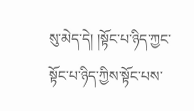སུ་མེད་དེ། །སྟོང་པ་ཉིད་ཀྱང་སྟོང་པ་ཉིད་ཀྱིས་སྟོང་པས་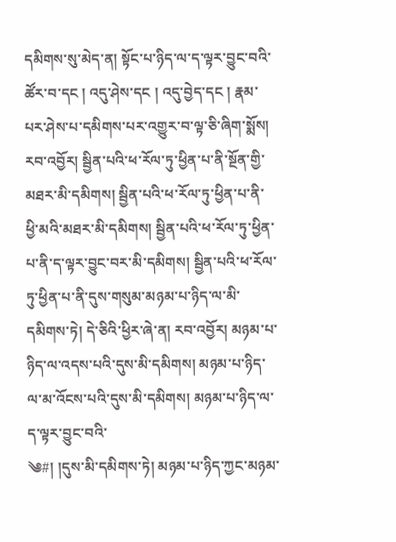དམིགས་སུ་མེད་ན། སྟོང་པ་ཉིད་ལ་ད་ལྟར་བྱུང་བའི་ཚོར་བ་དང ། འདུ་ཤེས་དང ། འདུ་བྱེད་དང ། རྣམ་པར་ཤེས་པ་དམིགས་པར་འགྱུར་བ་ལྟ་ཅི་ཞིག་སྨོས། རབ་འབྱོར། སྦྱིན་པའི་ཕ་རོལ་ཏུ་ཕྱིན་པ་ནི་སྔོན་གྱི་མཐར་མི་དམིགས། སྦྱིན་པའི་ཕ་རོལ་ཏུ་ཕྱིན་པ་ནི་ཕྱི་མའི་མཐར་མི་དམིགས། སྦྱིན་པའི་ཕ་རོལ་ཏུ་ཕྱིན་པ་ནི་ད་ལྟར་བྱུང་བར་མི་དམིགས། སྦྱིན་པའི་ཕ་རོལ་ཏུ་ཕྱིན་པ་ནི་དུས་གསུམ་མཉམ་པ་ཉིད་ལ་མི་དམིགས་ཏེ། དེ་ཅིའི་ཕྱིར་ཞེ་ན། རབ་འབྱོར། མཉམ་པ་ཉིད་ལ་འདས་པའི་དུས་མི་དམིགས། མཉམ་པ་ཉིད་ལ་མ་འོངས་པའི་དུས་མི་དམིགས། མཉམ་པ་ཉིད་ལ་ད་ལྟར་བྱུང་བའི་
༄#། །དུས་མི་དམིགས་ཏེ། མཉམ་པ་ཉིད་ཀྱང་མཉམ་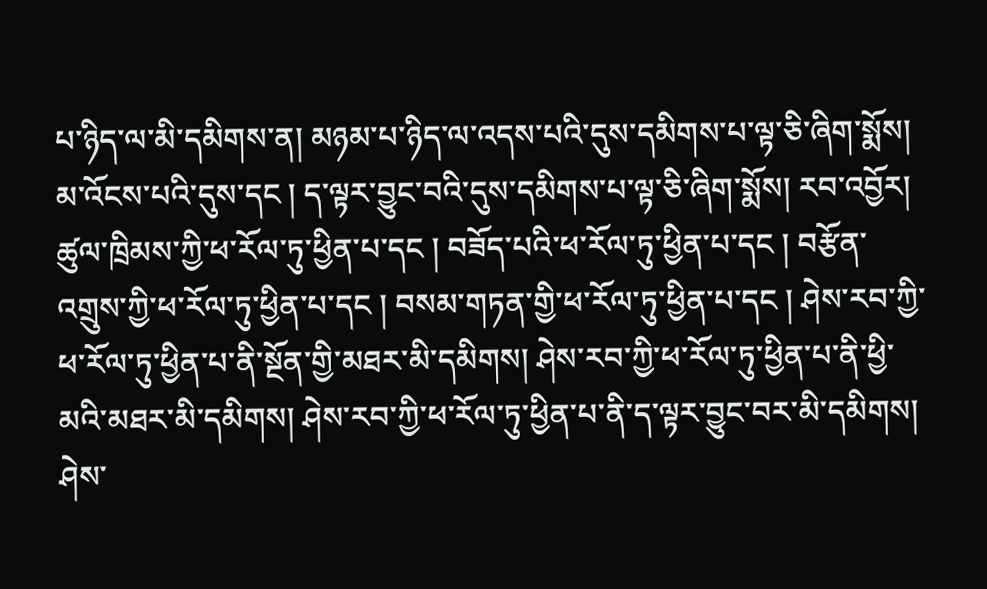པ་ཉིད་ལ་མི་དམིགས་ན། མཉམ་པ་ཉིད་ལ་འདས་པའི་དུས་དམིགས་པ་ལྟ་ཅི་ཞིག་སྨོས། མ་འོངས་པའི་དུས་དང ། ད་ལྟར་བྱུང་བའི་དུས་དམིགས་པ་ལྟ་ཅི་ཞིག་སྨོས། རབ་འབྱོར། ཚུལ་ཁྲིམས་ཀྱི་ཕ་རོལ་ཏུ་ཕྱིན་པ་དང ། བཟོད་པའི་ཕ་རོལ་ཏུ་ཕྱིན་པ་དང ། བརྩོན་འགྲུས་ཀྱི་ཕ་རོལ་ཏུ་ཕྱིན་པ་དང ། བསམ་གཏན་གྱི་ཕ་རོལ་ཏུ་ཕྱིན་པ་དང ། ཤེས་རབ་ཀྱི་ཕ་རོལ་ཏུ་ཕྱིན་པ་ནི་སྔོན་གྱི་མཐར་མི་དམིགས། ཤེས་རབ་ཀྱི་ཕ་རོལ་ཏུ་ཕྱིན་པ་ནི་ཕྱི་མའི་མཐར་མི་དམིགས། ཤེས་རབ་ཀྱི་ཕ་རོལ་ཏུ་ཕྱིན་པ་ནི་ད་ལྟར་བྱུང་བར་མི་དམིགས། ཤེས་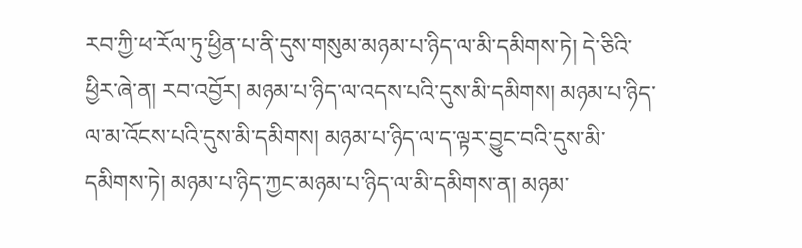རབ་ཀྱི་ཕ་རོལ་ཏུ་ཕྱིན་པ་ནི་དུས་གསུམ་མཉམ་པ་ཉིད་ལ་མི་དམིགས་ཏེ། དེ་ཅིའི་ཕྱིར་ཞེ་ན། རབ་འབྱོར། མཉམ་པ་ཉིད་ལ་འདས་པའི་དུས་མི་དམིགས། མཉམ་པ་ཉིད་ལ་མ་འོངས་པའི་དུས་མི་དམིགས། མཉམ་པ་ཉིད་ལ་ད་ལྟར་བྱུང་བའི་དུས་མི་དམིགས་ཏེ། མཉམ་པ་ཉིད་ཀྱང་མཉམ་པ་ཉིད་ལ་མི་དམིགས་ན། མཉམ་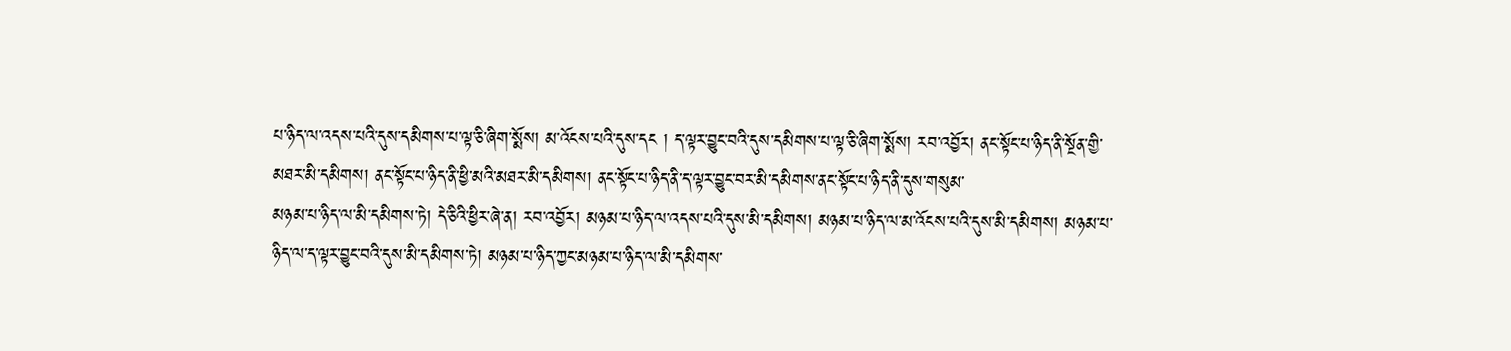པ་ཉིད་ལ་འདས་པའི་དུས་དམིགས་པ་ལྟ་ཅི་ཞིག་སྨོས། མ་འོངས་པའི་དུས་དང ། ད་ལྟར་བྱུང་བའི་དུས་དམིགས་པ་ལྟ་ཅི་ཞིག་སྨོས། རབ་འབྱོར། ནང་སྟོང་པ་ཉིད་ནི་སྔོན་གྱི་མཐར་མི་དམིགས། ནང་སྟོང་པ་ཉིད་ནི་ཕྱི་མའི་མཐར་མི་དམིགས། ནང་སྟོང་པ་ཉིད་ནི་ད་ལྟར་བྱུང་བར་མི་དམིགས་ནང་སྟོང་པ་ཉིད་ནི་དུས་གསུམ་
མཉམ་པ་ཉིད་ལ་མི་དམིགས་ཏེ། དེ་ཅིའི་ཕྱིར་ཞེ་ན། རབ་འབྱོར། མཉམ་པ་ཉིད་ལ་འདས་པའི་དུས་མི་དམིགས། མཉམ་པ་ཉིད་ལ་མ་འོངས་པའི་དུས་མི་དམིགས། མཉམ་པ་ཉིད་ལ་ད་ལྟར་བྱུང་བའི་དུས་མི་དམིགས་ཏེ། མཉམ་པ་ཉིད་ཀྱང་མཉམ་པ་ཉིད་ལ་མི་དམིགས་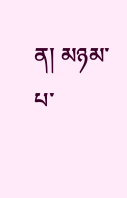ན། མཉམ་པ་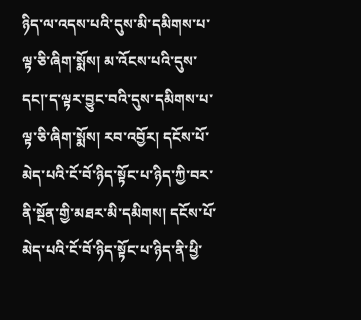ཉིད་ལ་འདས་པའི་དུས་མི་དམིགས་པ་ལྟ་ཅི་ཞིག་སྨོས། མ་འོངས་པའི་དུས་དང།་ད་ལྟར་བྱུང་བའི་དུས་དམིགས་པ་ལྟ་ཅི་ཞིག་སྨོས། རབ་འབྱོར། དངོས་པོ་མེད་པའི་ངོ་བོ་ཉིད་སྟོང་པ་ཉིད་ཀྱི་བར་ནི་སྔོན་གྱི་མཐར་མི་དམིགས། དངོས་པོ་མེད་པའི་ངོ་བོ་ཉིད་སྟོང་པ་ཉིད་ནི་ཕྱི་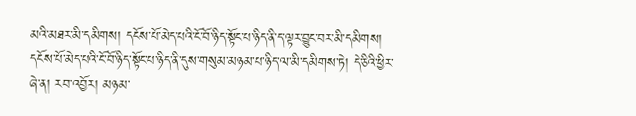མའི་མཐར་མི་དམིགས། དངོས་པོ་མེད་པའི་ངོ་བོ་ཉིད་སྟོང་པ་ཉིད་ནི་ད་ལྟར་བྱུང་བར་མི་དམིགས། དངོས་པོ་མེད་པའི་ངོ་བོ་ཉིད་སྟོང་པ་ཉིད་ནི་དུས་གསུམ་མཉམ་པ་ཉིད་ལ་མི་དམིགས་ཏེ། དེ་ཅིའི་ཕྱིར་ཞེ་ན། རབ་འབྱོར། མཉམ་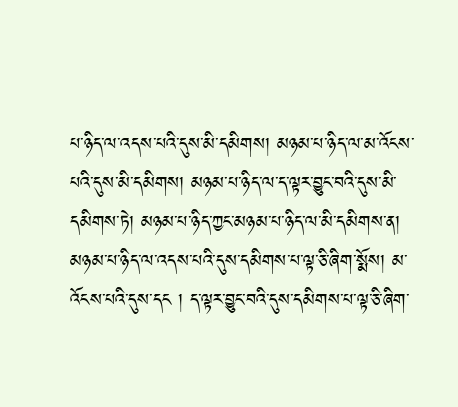པ་ཉིད་ལ་འདས་པའི་དུས་མི་དམིགས། མཉམ་པ་ཉིད་ལ་མ་འོངས་པའི་དུས་མི་དམིགས། མཉམ་པ་ཉིད་ལ་ད་ལྟར་བྱུང་བའི་དུས་མི་དམིགས་ཏེ། མཉམ་པ་ཉིད་ཀྱང་མཉམ་པ་ཉིད་ལ་མི་དམིགས་ན། མཉམ་པ་ཉིད་ལ་འདས་པའི་དུས་དམིགས་པ་ལྟ་ཅི་ཞིག་སྨོས། མ་འོངས་པའི་དུས་དང ། ད་ལྟར་བྱུང་བའི་དུས་དམིགས་པ་ལྟ་ཅི་ཞིག་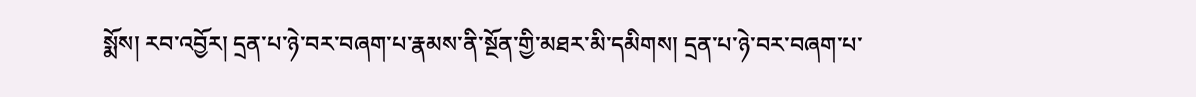སྨོས། རབ་འབྱོར། དྲན་པ་ཉེ་བར་བཞག་པ་རྣམས་ནི་སྔོན་གྱི་མཐར་མི་དམིགས། དྲན་པ་ཉེ་བར་བཞག་པ་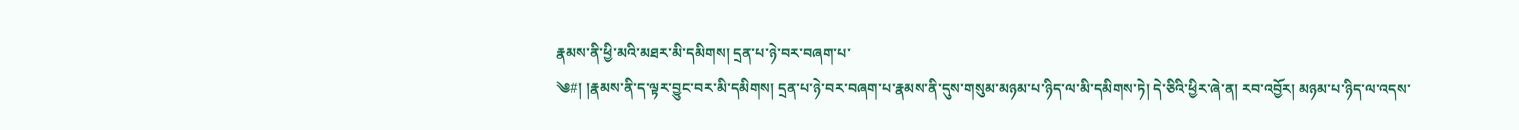རྣམས་ནི་ཕྱི་མའི་མཐར་མི་དམིགས། དྲན་པ་ཉེ་བར་བཞག་པ་
༄#། །རྣམས་ནི་ད་ལྟར་བྱུང་བར་མི་དམིགས། དྲན་པ་ཉེ་བར་བཞག་པ་རྣམས་ནི་དུས་གསུམ་མཉམ་པ་ཉིད་ལ་མི་དམིགས་ཏེ། དེ་ཅིའི་ཕྱིར་ཞེ་ན། རབ་འབྱོར། མཉམ་པ་ཉིད་ལ་འདས་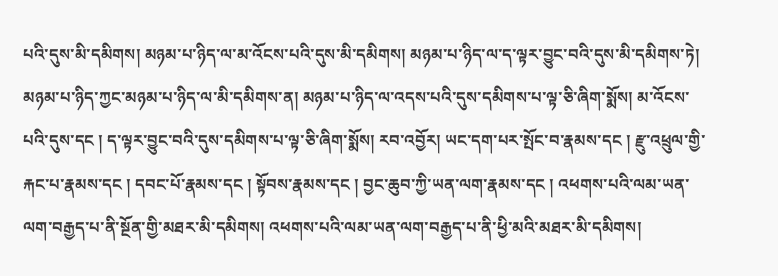པའི་དུས་མི་དམིགས། མཉམ་པ་ཉིད་ལ་མ་འོངས་པའི་དུས་མི་དམིགས། མཉམ་པ་ཉིད་ལ་ད་ལྟར་བྱུང་བའི་དུས་མི་དམིགས་ཏེ། མཉམ་པ་ཉིད་ཀྱང་མཉམ་པ་ཉིད་ལ་མི་དམིགས་ན། མཉམ་པ་ཉིད་ལ་འདས་པའི་དུས་དམིགས་པ་ལྟ་ཅི་ཞིག་སྨོས། མ་འོངས་པའི་དུས་དང ། ད་ལྟར་བྱུང་བའི་དུས་དམིགས་པ་ལྟ་ཅི་ཞིག་སྨོས། རབ་འབྱོར། ཡང་དག་པར་སྤོང་བ་རྣམས་དང ། རྫུ་འཕྲུལ་གྱི་རྐང་པ་རྣམས་དང ། དབང་པོ་རྣམས་དང ། སྟོབས་རྣམས་དང ། བྱང་ཆུབ་ཀྱི་ཡན་ལག་རྣམས་དང ། འཕགས་པའི་ལམ་ཡན་ལག་བརྒྱད་པ་ནི་སྔོན་གྱི་མཐར་མི་དམིགས། འཕགས་པའི་ལམ་ཡན་ལག་བརྒྱད་པ་ནི་ཕྱི་མའི་མཐར་མི་དམིགས།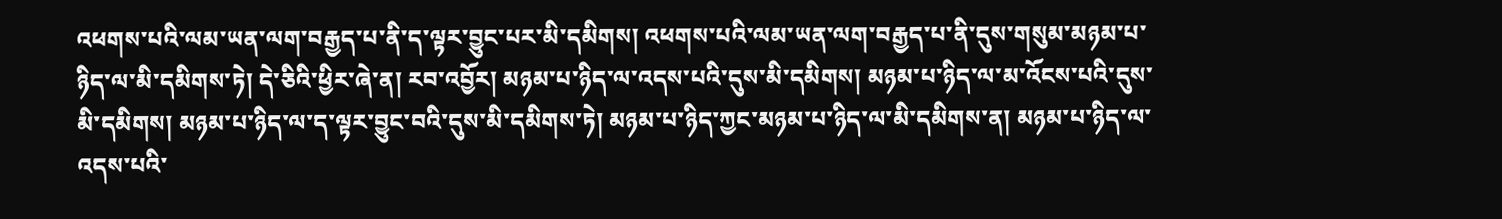འཕགས་པའི་ལམ་ཡན་ལག་བརྒྱད་པ་ནི་ད་ལྟར་བྱུང་པར་མི་དམིགས། འཕགས་པའི་ལམ་ཡན་ལག་བརྒྱད་པ་ནི་དུས་གསུམ་མཉམ་པ་ཉིད་ལ་མི་དམིགས་ཏེ། དེ་ཅིའི་ཕྱིར་ཞེ་ན། རབ་འབྱོར། མཉམ་པ་ཉིད་ལ་འདས་པའི་དུས་མི་དམིགས། མཉམ་པ་ཉིད་ལ་མ་འོངས་པའི་དུས་མི་དམིགས། མཉམ་པ་ཉིད་ལ་ད་ལྟར་བྱུང་བའི་དུས་མི་དམིགས་ཏེ། མཉམ་པ་ཉིད་ཀྱང་མཉམ་པ་ཉིད་ལ་མི་དམིགས་ན། མཉམ་པ་ཉིད་ལ་འདས་པའི་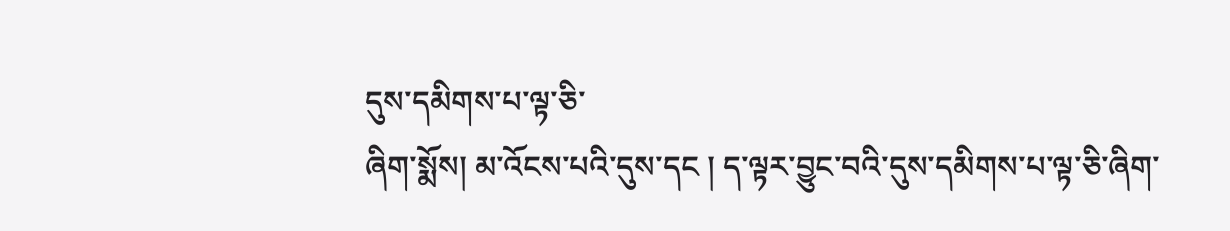དུས་དམིགས་པ་ལྟ་ཅི་
ཞིག་སྨོས། མ་འོངས་པའི་དུས་དང ། ད་ལྟར་བྱུང་བའི་དུས་དམིགས་པ་ལྟ་ཅི་ཞིག་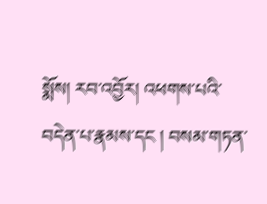སྨོས། རབ་འབྱོར། འཕགས་པའི་བདེན་པ་རྣམས་དང ། བསམ་གཏན་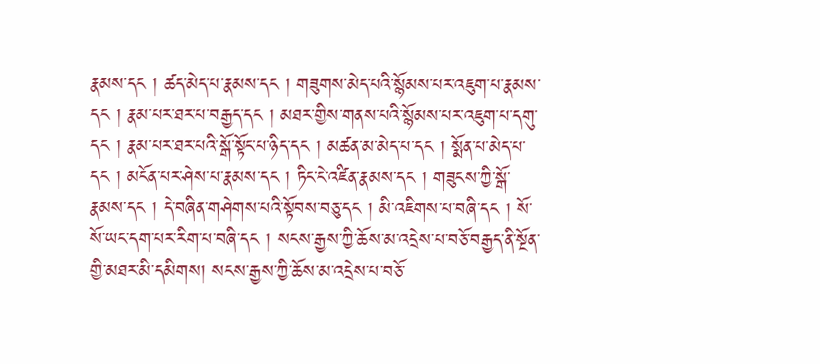རྣམས་དང ། ཚད་མེད་པ་རྣམས་དང ། གཟུགས་མེད་པའི་སྙོམས་པར་འཇུག་པ་རྣམས་དང ། རྣམ་པར་ཐར་པ་བརྒྱད་དང ། མཐར་གྱིས་གནས་པའི་སྙོམས་པར་འཇུག་པ་དགུ་དང ། རྣམ་པར་ཐར་པའི་སྒོ་སྟོང་པ་ཉིད་དང ། མཚན་མ་མེད་པ་དང ། སྨོན་པ་མེད་པ་དང ། མངོན་པར་ཤེས་པ་རྣམས་དང ། ཏིང་ངེ་འཛིན་རྣམས་དང ། གཟུངས་ཀྱི་སྒོ་རྣམས་དང ། དེ་བཞིན་གཤེགས་པའི་སྟོབས་བཅུ་དང ། མི་འཇིགས་པ་བཞི་དང ། སོ་སོ་ཡང་དག་པར་རིག་པ་བཞི་དང ། སངས་རྒྱས་ཀྱི་ཆོས་མ་འདྲེས་པ་བཅོ་བརྒྱད་ནི་སྔོན་གྱི་མཐར་མི་དམིགས། སངས་རྒྱས་ཀྱི་ཆོས་མ་འདྲེས་པ་བཅོ་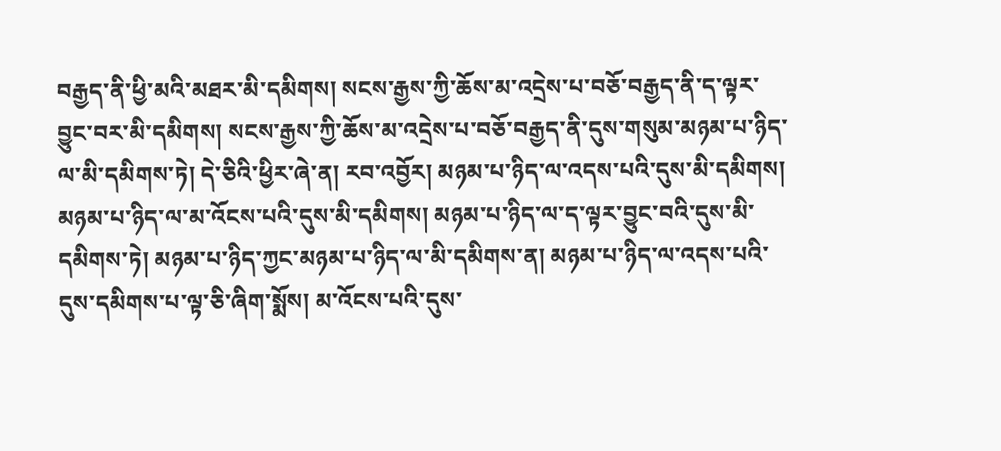བརྒྱད་ནི་ཕྱི་མའི་མཐར་མི་དམིགས། སངས་རྒྱས་ཀྱི་ཆོས་མ་འདྲེས་པ་བཅོ་བརྒྱད་ནི་ད་ལྟར་བྱུང་བར་མི་དམིགས། སངས་རྒྱས་ཀྱི་ཆོས་མ་འདྲེས་པ་བཅོ་བརྒྱད་ནི་དུས་གསུམ་མཉམ་པ་ཉིད་ལ་མི་དམིགས་ཏེ། དེ་ཅིའི་ཕྱིར་ཞེ་ན། རབ་འབྱོར། མཉམ་པ་ཉིད་ལ་འདས་པའི་དུས་མི་དམིགས། མཉམ་པ་ཉིད་ལ་མ་འོངས་པའི་དུས་མི་དམིགས། མཉམ་པ་ཉིད་ལ་ད་ལྟར་བྱུང་བའི་དུས་མི་དམིགས་ཏེ། མཉམ་པ་ཉིད་ཀྱང་མཉམ་པ་ཉིད་ལ་མི་དམིགས་ན། མཉམ་པ་ཉིད་ལ་འདས་པའི་དུས་དམིགས་པ་ལྟ་ཅི་ཞིག་སྨོས། མ་འོངས་པའི་དུས་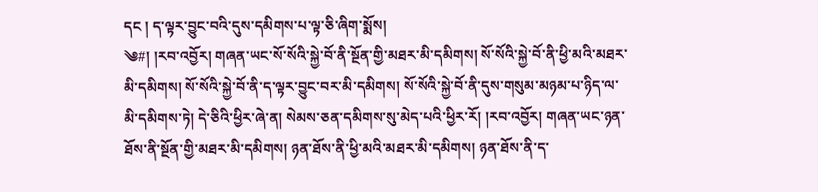དང ། ད་ལྟར་བྱུང་བའི་དུས་དམིགས་པ་ལྟ་ཅི་ཞིག་སྨོས།
༄#། །རབ་འབྱོར། གཞན་ཡང་སོ་སོའི་སྐྱེ་བོ་ནི་སྔོན་གྱི་མཐར་མི་དམིགས། སོ་སོའི་སྐྱེ་བོ་ནི་ཕྱི་མའི་མཐར་མི་དམིགས། སོ་སོའི་སྐྱེ་བོ་ནི་ད་ལྟར་བྱུང་བར་མི་དམིགས། སོ་སོའི་སྐྱེ་བོ་ནི་དུས་གསུམ་མཉམ་པ་ཉིད་ལ་མི་དམིགས་ཏེ། དེ་ཅིའི་ཕྱིར་ཞེ་ན། སེམས་ཅན་དམིགས་སུ་མེད་པའི་ཕྱིར་རོ། །རབ་འབྱོར། གཞན་ཡང་ཉན་ཐོས་ནི་སྔོན་གྱི་མཐར་མི་དམིགས། ཉན་ཐོས་ནི་ཕྱི་མའི་མཐར་མི་དམིགས། ཉན་ཐོས་ནི་ད་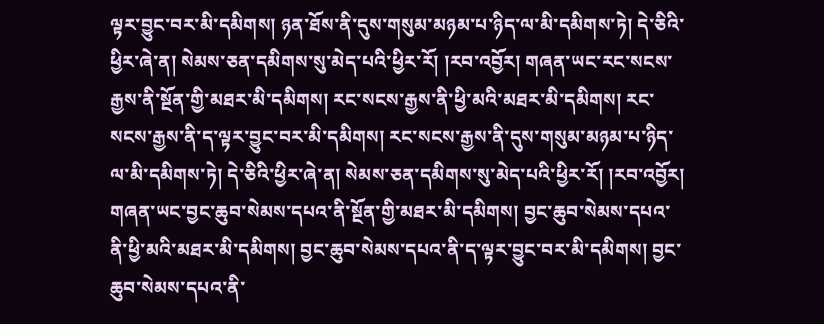ལྟར་བྱུང་བར་མི་དམིགས། ཉན་ཐོས་ནི་དུས་གསུམ་མཉམ་པ་ཉིད་ལ་མི་དམིགས་ཏེ། དེ་ཅིའི་ཕྱིར་ཞེ་ན། སེམས་ཅན་དམིགས་སུ་མེད་པའི་ཕྱིར་རོ། །རབ་འབྱོར། གཞན་ཡང་རང་སངས་རྒྱས་ནི་སྔོན་གྱི་མཐར་མི་དམིགས། རང་སངས་རྒྱས་ནི་ཕྱི་མའི་མཐར་མི་དམིགས། རང་སངས་རྒྱས་ནི་ད་ལྟར་བྱུང་བར་མི་དམིགས། རང་སངས་རྒྱས་ནི་དུས་གསུམ་མཉམ་པ་ཉིད་ལ་མི་དམིགས་ཏེ། དེ་ཅིའི་ཕྱིར་ཞེ་ན། སེམས་ཅན་དམིགས་སུ་མེད་པའི་ཕྱིར་རོ། །རབ་འབྱོར། གཞན་ཡང་བྱང་ཆུབ་སེམས་དཔའ་ནི་སྔོན་གྱི་མཐར་མི་དམིགས། བྱང་ཆུབ་སེམས་དཔའ་ནི་ཕྱི་མའི་མཐར་མི་དམིགས། བྱང་ཆུབ་སེམས་དཔའ་ནི་ད་ལྟར་བྱུང་བར་མི་དམིགས། བྱང་ཆུབ་སེམས་དཔའ་ནི་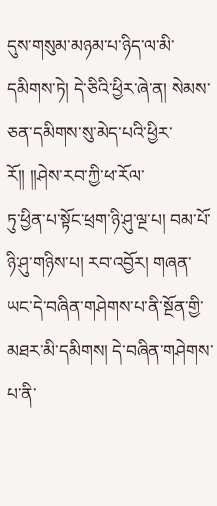དུས་གསུམ་མཉམ་པ་ཉིད་ལ་མི་དམིགས་ཏེ། དེ་ཅིའི་ཕྱིར་ཞེ་ན། སེམས་ཅན་དམིགས་སུ་མེད་པའི་ཕྱིར་རོ།། །།ཤེས་རབ་ཀྱི་ཕ་རོལ་
ཏུ་ཕྱིན་པ་སྟོང་ཕྲག་ཉི་ཤུ་ལྔ་པ། བམ་པོ་ཉི་ཤུ་གཉིས་པ། རབ་འབྱོར། གཞན་ཡང་དེ་བཞིན་གཤེགས་པ་ནི་སྔོན་གྱི་མཐར་མི་དམིགས། དེ་བཞིན་གཤེགས་པ་ནི་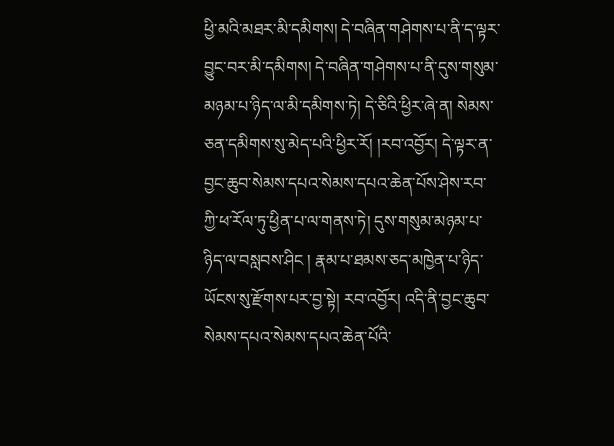ཕྱི་མའི་མཐར་མི་དམིགས། དེ་བཞིན་གཤེགས་པ་ནི་ད་ལྟར་བྱུང་བར་མི་དམིགས། དེ་བཞིན་གཤེགས་པ་ནི་དུས་གསུམ་མཉམ་པ་ཉིད་ལ་མི་དམིགས་ཏེ། དེ་ཅིའི་ཕྱིར་ཞེ་ན། སེམས་ཅན་དམིགས་སུ་མེད་པའི་ཕྱིར་རོ། །རབ་འབྱོར། དེ་ལྟར་ན་བྱང་ཆུབ་སེམས་དཔའ་སེམས་དཔའ་ཆེན་པོས་ཤེས་རབ་ཀྱི་ཕ་རོལ་ཏུ་ཕྱིན་པ་ལ་གནས་ཏེ། དུས་གསུམ་མཉམ་པ་ཉིད་ལ་བསླབས་ཤིང ། རྣམ་པ་ཐམས་ཅད་མཁྱེན་པ་ཉིད་ཡོངས་སུ་རྫོགས་པར་བྱ་སྟེ། རབ་འབྱོར། འདི་ནི་བྱང་ཆུབ་སེམས་དཔའ་སེམས་དཔའ་ཆེན་པོའི་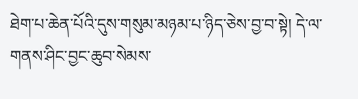ཐེག་པ་ཆེན་པོའི་དུས་གསུམ་མཉམ་པ་ཉིད་ཅེས་བྱ་བ་སྟེ། དེ་ལ་གནས་ཤིང་བྱང་ཆུབ་སེམས་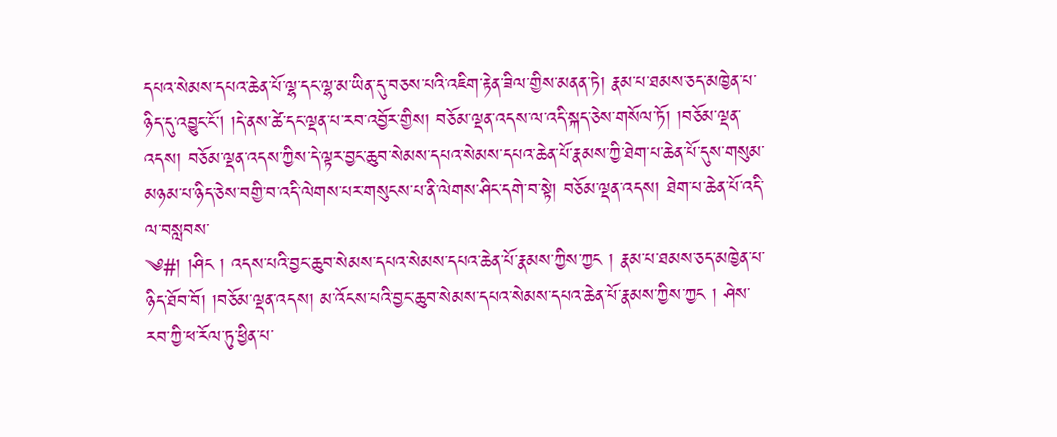དཔའ་སེམས་དཔའ་ཆེན་པོ་ལྷ་དང་ལྷ་མ་ཡིན་དུ་བཅས་པའི་འཇིག་རྟེན་ཟིལ་གྱིས་མནན་ཏེ། རྣམ་པ་ཐམས་ཅད་མཁྱེན་པ་ཉིད་དུ་འབྱུང་ངོ། །དེ་ནས་ཚེ་དང་ལྡན་པ་རབ་འབྱོར་གྱིས། བཅོམ་ལྡན་འདས་ལ་འདི་སྐད་ཅེས་གསོལ་ཏོ། །བཅོམ་ལྡན་འདས། བཅོམ་ལྡན་འདས་ཀྱིས་དེ་ལྟར་བྱང་ཆུབ་སེམས་དཔའ་སེམས་དཔའ་ཆེན་པོ་རྣམས་ཀྱི་ཐེག་པ་ཆེན་པོ་དུས་གསུམ་མཉམ་པ་ཉིད་ཅེས་བགྱི་བ་འདི་ལེགས་པར་གསུངས་པ་ནི་ལེགས་ཤིང་དགེ་བ་སྟེ། བཅོམ་ལྡན་འདས། ཐེག་པ་ཆེན་པོ་འདི་ལ་བསླབས་
༄#། །ཤིང ། འདས་པའི་བྱང་ཆུབ་སེམས་དཔའ་སེམས་དཔའ་ཆེན་པོ་རྣམས་ཀྱིས་ཀྱང ། རྣམ་པ་ཐམས་ཅད་མཁྱེན་པ་ཉིད་ཐོབ་བོ། །བཅོམ་ལྡན་འདས། མ་འོངས་པའི་བྱང་ཆུབ་སེམས་དཔའ་སེམས་དཔའ་ཆེན་པོ་རྣམས་ཀྱིས་ཀྱང ། ཤེས་རབ་ཀྱི་ཕ་རོལ་ཏུ་ཕྱིན་པ་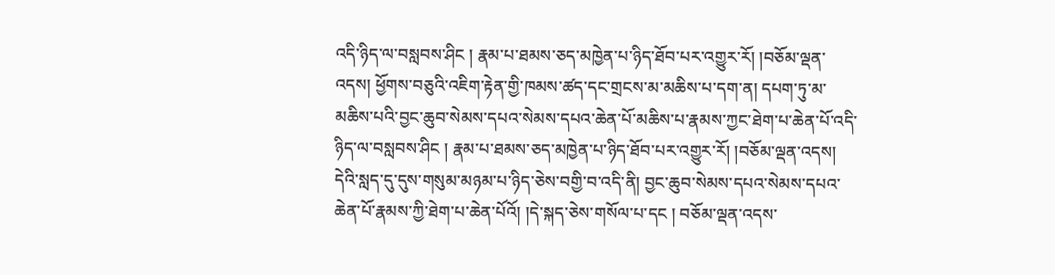འདི་ཉིད་ལ་བསླབས་ཤིང ། རྣམ་པ་ཐམས་ཅད་མཁྱེན་པ་ཉིད་ཐོབ་པར་འགྱུར་རོ། །བཅོམ་ལྡན་འདས། ཕྱོགས་བཅུའི་འཇིག་རྟེན་གྱི་ཁམས་ཚད་དང་གྲངས་མ་མཆིས་པ་དག་ན། དཔག་ཏུ་མ་མཆིས་པའི་བྱང་ཆུབ་སེམས་དཔའ་སེམས་དཔའ་ཆེན་པོ་མཆིས་པ་རྣམས་ཀྱང་ཐེག་པ་ཆེན་པོ་འདི་ཉིད་ལ་བསླབས་ཤིང ། རྣམ་པ་ཐམས་ཅད་མཁྱེན་པ་ཉིད་ཐོབ་པར་འགྱུར་རོ། །བཅོམ་ལྡན་འདས། དེའི་སླད་དུ་དུས་གསུམ་མཉམ་པ་ཉིད་ཅེས་བགྱི་བ་འདི་ནི། བྱང་ཆུབ་སེམས་དཔའ་སེམས་དཔའ་ཆེན་པོ་རྣམས་ཀྱི་ཐེག་པ་ཆེན་པོའོ། །དེ་སྐད་ཅེས་གསོལ་པ་དང ། བཅོམ་ལྡན་འདས་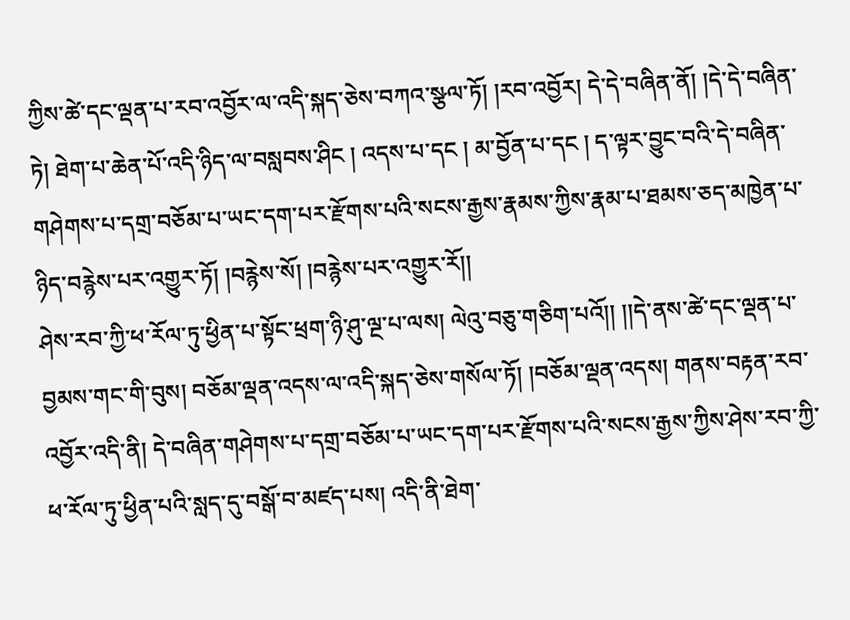ཀྱིས་ཚེ་དང་ལྡན་པ་རབ་འབྱོར་ལ་འདི་སྐད་ཅེས་བཀའ་སྩལ་ཏོ། །རབ་འབྱོར། དེ་དེ་བཞིན་ནོ། །དེ་དེ་བཞིན་ཏེ། ཐེག་པ་ཆེན་པོ་འདི་ཉིད་ལ་བསླབས་ཤིང ། འདས་པ་དང ། མ་བྱོན་པ་དང ། ད་ལྟར་བྱུང་བའི་དེ་བཞིན་གཤེགས་པ་དགྲ་བཅོམ་པ་ཡང་དག་པར་རྫོགས་པའི་སངས་རྒྱས་རྣམས་ཀྱིས་རྣམ་པ་ཐམས་ཅད་མཁྱེན་པ་ཉིད་བརྙེས་པར་འགྱུར་ཏོ། །བརྙེས་སོ། །བརྙེས་པར་འགྱུར་རོ།།
ཤེས་རབ་ཀྱི་ཕ་རོལ་ཏུ་ཕྱིན་པ་སྟོང་ཕྲག་ཉི་ཤུ་ལྔ་པ་ལས། ལེའུ་བཅུ་གཅིག་པའོ།། །།དེ་ནས་ཚེ་དང་ལྡན་པ་བྱམས་གང་གི་བུས། བཅོམ་ལྡན་འདས་ལ་འདི་སྐད་ཅེས་གསོལ་ཏོ། །བཅོམ་ལྡན་འདས། གནས་བརྟན་རབ་འབྱོར་འདི་ནི། དེ་བཞིན་གཤེགས་པ་དགྲ་བཅོམ་པ་ཡང་དག་པར་རྫོགས་པའི་སངས་རྒྱས་ཀྱིས་ཤེས་རབ་ཀྱི་ཕ་རོལ་ཏུ་ཕྱིན་པའི་སླད་དུ་བསྒོ་བ་མཛད་པས། འདི་ནི་ཐེག་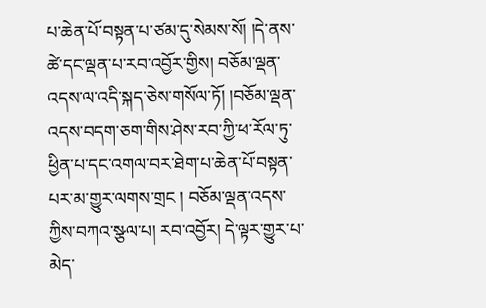པ་ཆེན་པོ་བསྟན་པ་ཙམ་དུ་སེམས་སོ། །དེ་ནས་ཚེ་དང་ལྡན་པ་རབ་འབྱོར་གྱིས། བཅོམ་ལྡན་འདས་ལ་འདི་སྐད་ཅེས་གསོལ་ཏོ། །བཅོམ་ལྡན་འདས་བདག་ཅག་གིས་ཤེས་རབ་ཀྱི་ཕ་རོལ་ཏུ་ཕྱིན་པ་དང་འགལ་བར་ཐེག་པ་ཆེན་པོ་བསྟན་པར་མ་གྱུར་ལགས་གྲང ། བཅོམ་ལྡན་འདས་ཀྱིས་བཀའ་སྩལ་པ། རབ་འབྱོར། དེ་ལྟར་གྱུར་པ་མེད་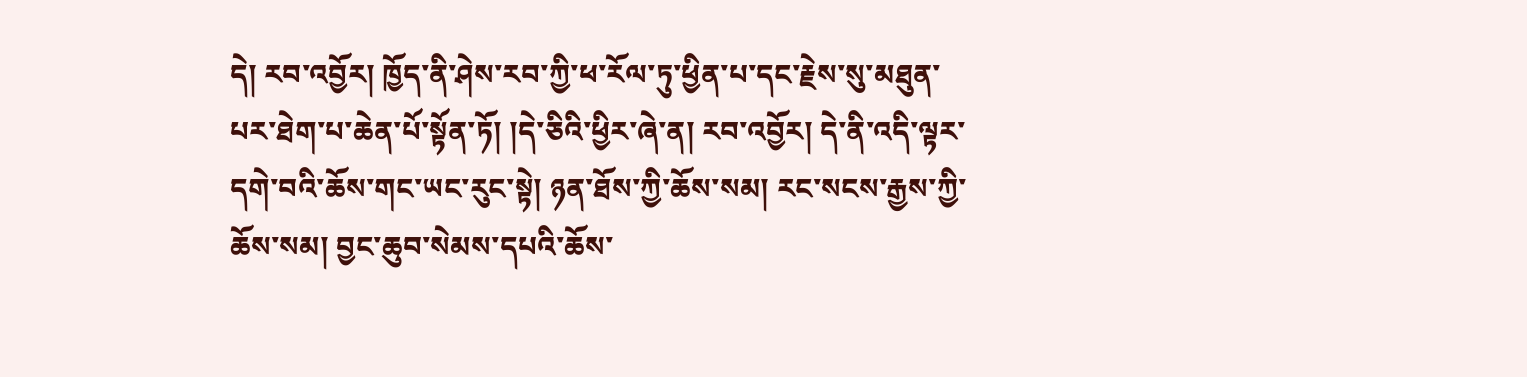དེ། རབ་འབྱོར། ཁྱོད་ནི་ཤེས་རབ་ཀྱི་ཕ་རོལ་ཏུ་ཕྱིན་པ་དང་རྗེས་སུ་མཐུན་པར་ཐེག་པ་ཆེན་པོ་སྟོན་ཏོ། །དེ་ཅིའི་ཕྱིར་ཞེ་ན། རབ་འབྱོར། དེ་ནི་འདི་ལྟར་དགེ་བའི་ཆོས་གང་ཡང་རུང་སྟེ། ཉན་ཐོས་ཀྱི་ཆོས་སམ། རང་སངས་རྒྱས་ཀྱི་ཆོས་སམ། བྱང་ཆུབ་སེམས་དཔའི་ཆོས་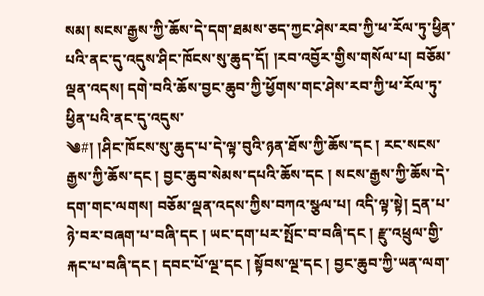སམ། སངས་རྒྱས་ཀྱི་ཆོས་དེ་དག་ཐམས་ཅད་ཀྱང་ཤེས་རབ་ཀྱི་ཕ་རོལ་ཏུ་ཕྱིན་པའི་ནང་དུ་འདུས་ཤིང་ཁོངས་སུ་ཆུད་དོ། །རབ་འབྱོར་གྱིས་གསོལ་པ། བཅོམ་ལྡན་འདས། དགེ་བའི་ཆོས་བྱང་ཆུབ་ཀྱི་ཕྱོགས་གང་ཤེས་རབ་ཀྱི་ཕ་རོལ་ཏུ་ཕྱིན་པའི་ནང་དུ་འདུས་
༄#། །ཤིང་ཁོངས་སུ་ཆུད་པ་དེ་ལྟ་བུའི་ཉན་ཐོས་ཀྱི་ཆོས་དང ། རང་སངས་རྒྱས་ཀྱི་ཆོས་དང ། བྱང་ཆུབ་སེམས་དཔའི་ཆོས་དང ། སངས་རྒྱས་ཀྱི་ཆོས་དེ་དག་གང་ལགས། བཅོམ་ལྡན་འདས་ཀྱིས་བཀའ་སྩལ་པ། འདི་ལྟ་སྟེ། དྲན་པ་ཉེ་བར་བཞག་པ་བཞི་དང ། ཡང་དག་པར་སྤོང་བ་བཞི་དང ། རྫུ་འཕྲུལ་གྱི་རྐང་པ་བཞི་དང ། དབང་པོ་ལྔ་དང ། སྟོབས་ལྔ་དང ། བྱང་ཆུབ་ཀྱི་ཡན་ལག་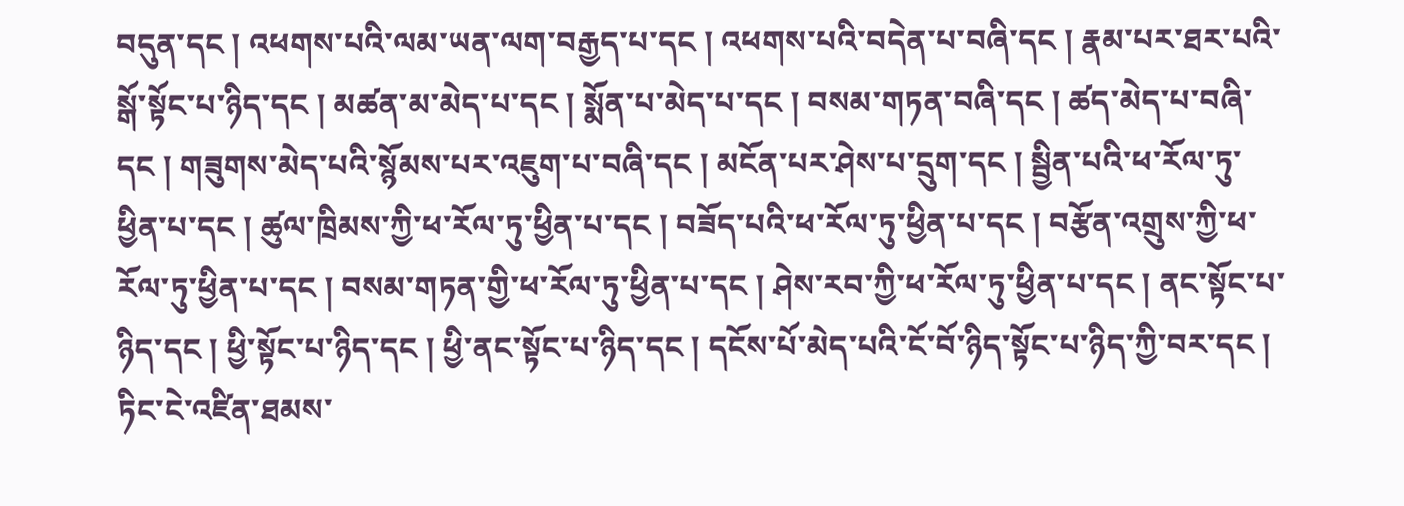བདུན་དང ། འཕགས་པའི་ལམ་ཡན་ལག་བརྒྱད་པ་དང ། འཕགས་པའི་བདེན་པ་བཞི་དང ། རྣམ་པར་ཐར་པའི་སྒོ་སྟོང་པ་ཉིད་དང ། མཚན་མ་མེད་པ་དང ། སྨོན་པ་མེད་པ་དང ། བསམ་གཏན་བཞི་དང ། ཚད་མེད་པ་བཞི་དང ། གཟུགས་མེད་པའི་སྙོམས་པར་འཇུག་པ་བཞི་དང ། མངོན་པར་ཤེས་པ་དྲུག་དང ། སྦྱིན་པའི་ཕ་རོལ་ཏུ་ཕྱིན་པ་དང ། ཚུལ་ཁྲིམས་ཀྱི་ཕ་རོལ་ཏུ་ཕྱིན་པ་དང ། བཟོད་པའི་ཕ་རོལ་ཏུ་ཕྱིན་པ་དང ། བརྩོན་འགྲུས་ཀྱི་ཕ་རོལ་ཏུ་ཕྱིན་པ་དང ། བསམ་གཏན་གྱི་ཕ་རོལ་ཏུ་ཕྱིན་པ་དང ། ཤེས་རབ་ཀྱི་ཕ་རོལ་ཏུ་ཕྱིན་པ་དང ། ནང་སྟོང་པ་ཉིད་དང ། ཕྱི་སྟོང་པ་ཉིད་དང ། ཕྱི་ནང་སྟོང་པ་ཉིད་དང ། དངོས་པོ་མེད་པའི་ངོ་བོ་ཉིད་སྟོང་པ་ཉིད་ཀྱི་བར་དང ། ཏིང་ངེ་འཛིན་ཐམས་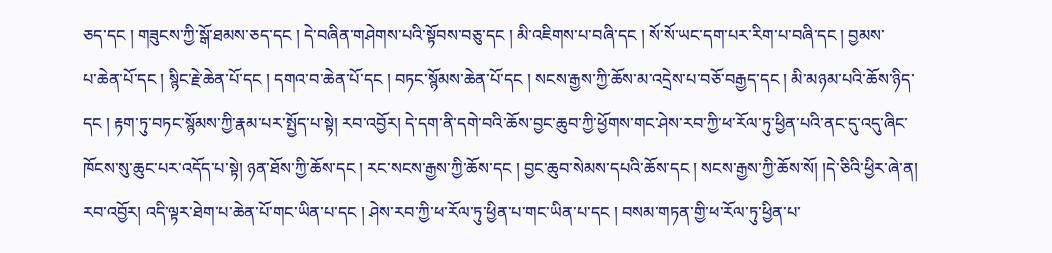ཅད་དང ། གཟུངས་ཀྱི་སྒོ་ཐམས་ཅད་དང ། དེ་བཞིན་གཤེགས་པའི་སྟོབས་བཅུ་དང ། མི་འཇིགས་པ་བཞི་དང ། སོ་སོ་ཡང་དག་པར་རིག་པ་བཞི་དང ། བྱམས་
པ་ཆེན་པོ་དང ། སྙིང་རྗེ་ཆེན་པོ་དང ། དགའ་བ་ཆེན་པོ་དང ། བཏང་སྙོམས་ཆེན་པོ་དང ། སངས་རྒྱས་ཀྱི་ཆོས་མ་འདྲེས་པ་བཅོ་བརྒྱད་དང ། མི་མཉམ་པའི་ཆོས་ཉིད་དང ། རྟག་ཏུ་བཏང་སྙོམས་ཀྱི་རྣམ་པར་སྤྱོད་པ་སྟེ། རབ་འབྱོར། དེ་དག་ནི་དགེ་བའི་ཆོས་བྱང་ཆུབ་ཀྱི་ཕྱོགས་གང་ཤེས་རབ་ཀྱི་ཕ་རོལ་ཏུ་ཕྱིན་པའི་ནང་དུ་འདུ་ཞིང་ཁོངས་སུ་ཆུང་པར་འདོད་པ་སྟེ། ཉན་ཐོས་ཀྱི་ཆོས་དང ། རང་སངས་རྒྱས་ཀྱི་ཆོས་དང ། བྱང་ཆུབ་སེམས་དཔའི་ཆོས་དང ། སངས་རྒྱས་ཀྱི་ཆོས་སོ། །དེ་ཅིའི་ཕྱིར་ཞེ་ན། རབ་འབྱོར། འདི་ལྟར་ཐེག་པ་ཆེན་པོ་གང་ཡིན་པ་དང ། ཤེས་རབ་ཀྱི་ཕ་རོལ་ཏུ་ཕྱིན་པ་གང་ཡིན་པ་དང ། བསམ་གཏན་གྱི་ཕ་རོལ་ཏུ་ཕྱིན་པ་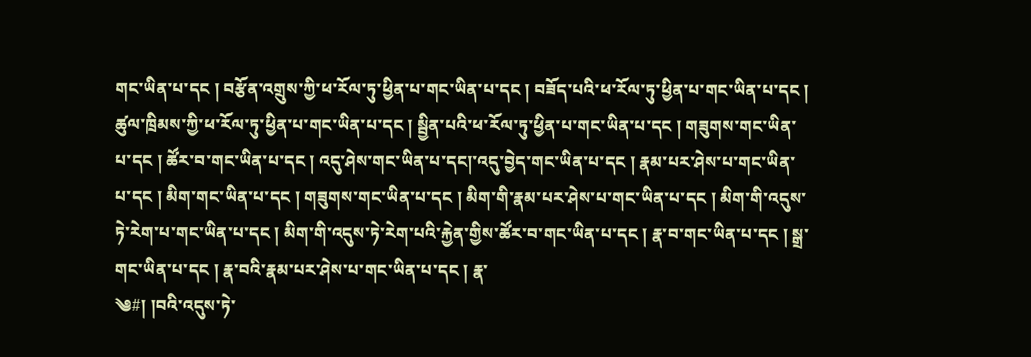གང་ཡིན་པ་དང ། བརྩོན་འགྲུས་ཀྱི་ཕ་རོལ་ཏུ་ཕྱིན་པ་གང་ཡིན་པ་དང ། བཟོད་པའི་ཕ་རོལ་ཏུ་ཕྱིན་པ་གང་ཡིན་པ་དང ། ཚུལ་ཁྲིམས་ཀྱི་ཕ་རོལ་ཏུ་ཕྱིན་པ་གང་ཡིན་པ་དང ། སྦྱིན་པའི་ཕ་རོལ་ཏུ་ཕྱིན་པ་གང་ཡིན་པ་དང ། གཟུགས་གང་ཡིན་པ་དང ། ཚོར་བ་གང་ཡིན་པ་དང ། འདུ་ཤེས་གང་ཡིན་པ་དང།་འདུ་བྱེད་གང་ཡིན་པ་དང ། རྣམ་པར་ཤེས་པ་གང་ཡིན་པ་དང ། མིག་གང་ཡིན་པ་དང ། གཟུགས་གང་ཡིན་པ་དང ། མིག་གི་རྣམ་པར་ཤེས་པ་གང་ཡིན་པ་དང ། མིག་གི་འདུས་ཏེ་རེག་པ་གང་ཡིན་པ་དང ། མིག་གི་འདུས་ཏེ་རེག་པའི་རྐྱེན་གྱིས་ཚོར་བ་གང་ཡིན་པ་དང ། རྣ་བ་གང་ཡིན་པ་དང ། སྒྲ་གང་ཡིན་པ་དང ། རྣ་བའི་རྣམ་པར་ཤེས་པ་གང་ཡིན་པ་དང ། རྣ་
༄#། །བའི་འདུས་ཏེ་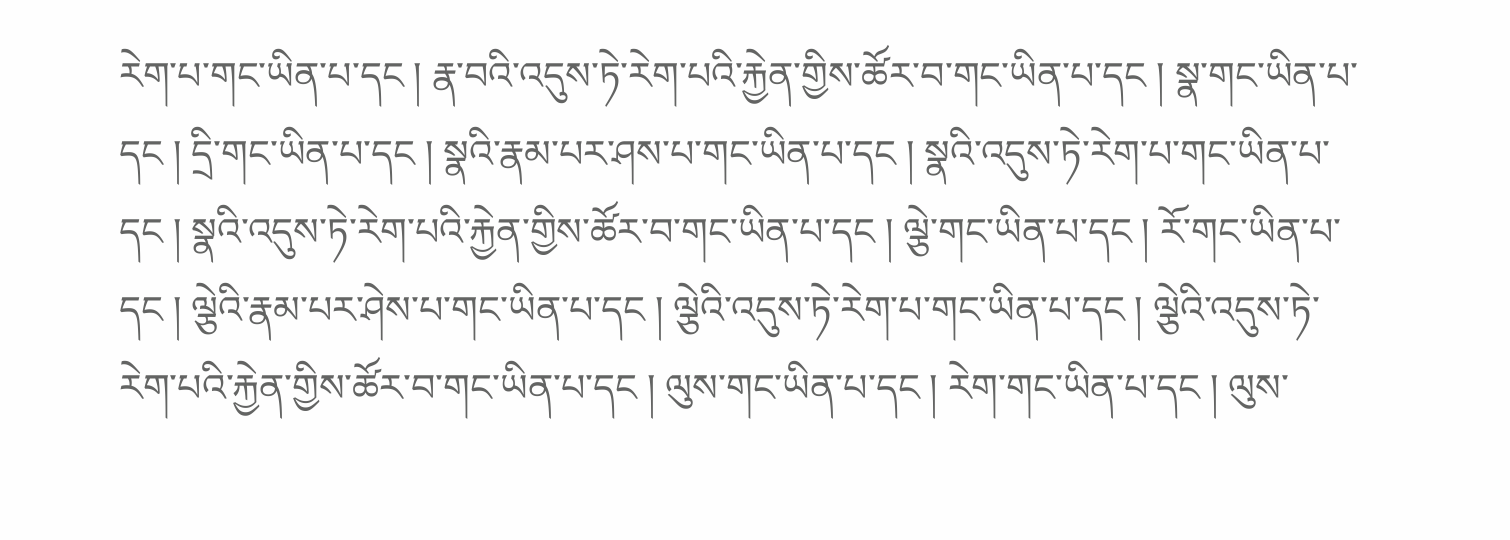རེག་པ་གང་ཡིན་པ་དང ། རྣ་བའི་འདུས་ཏེ་རེག་པའི་རྐྱེན་གྱིས་ཚོར་བ་གང་ཡིན་པ་དང ། སྣ་གང་ཡིན་པ་དང ། དྲི་གང་ཡིན་པ་དང ། སྣའི་རྣམ་པར་ཤས་པ་གང་ཡིན་པ་དང ། སྣའི་འདུས་ཏེ་རེག་པ་གང་ཡིན་པ་དང ། སྣའི་འདུས་ཏེ་རེག་པའི་རྐྱེན་གྱིས་ཚོར་བ་གང་ཡིན་པ་དང ། ལྕེ་གང་ཡིན་པ་དང ། རོ་གང་ཡིན་པ་དང ། ལྕེའི་རྣམ་པར་ཤེས་པ་གང་ཡིན་པ་དང ། ལྕེའི་འདུས་ཏེ་རེག་པ་གང་ཡིན་པ་དང ། ལྕེའི་འདུས་ཏེ་རེག་པའི་རྐྱེན་གྱིས་ཚོར་བ་གང་ཡིན་པ་དང ། ལུས་གང་ཡིན་པ་དང ། རེག་གང་ཡིན་པ་དང ། ལུས་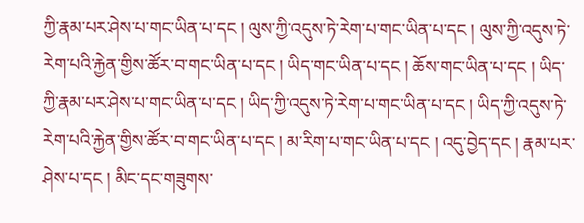ཀྱི་རྣམ་པར་ཤེས་པ་གང་ཡིན་པ་དང ། ལུས་ཀྱི་འདུས་ཏེ་རེག་པ་གང་ཡིན་པ་དང ། ལུས་ཀྱི་འདུས་ཏེ་རེག་པའི་རྐྱེན་གྱིས་ཚོར་བ་གང་ཡིན་པ་དང ། ཡིད་གང་ཡིན་པ་དང ། ཆོས་གང་ཡིན་པ་དང ། ཡིད་ཀྱི་རྣམ་པར་ཤེས་པ་གང་ཡིན་པ་དང ། ཡིད་ཀྱི་འདུས་ཏེ་རེག་པ་གང་ཡིན་པ་དང ། ཡིད་ཀྱི་འདུས་ཏེ་རེག་པའི་རྐྱེན་གྱིས་ཚོར་བ་གང་ཡིན་པ་དང ། མ་རིག་པ་གང་ཡིན་པ་དང ། འདུ་བྱེད་དང ། རྣམ་པར་ཤེས་པ་དང ། མིང་དང་གཟུགས་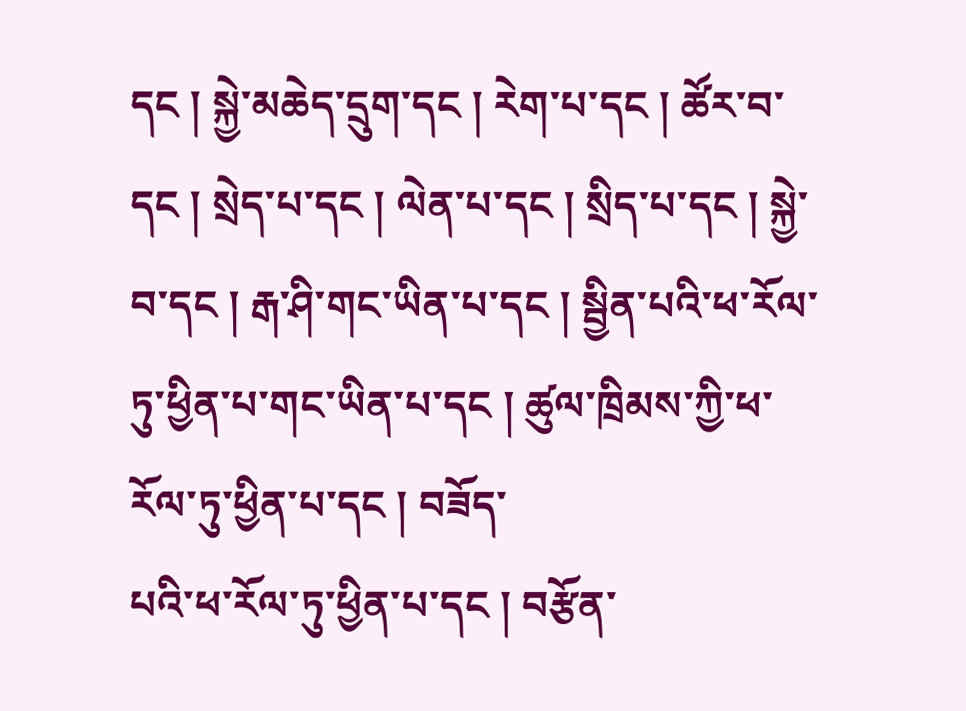དང ། སྐྱེ་མཆེད་དྲུག་དང ། རེག་པ་དང ། ཚོར་བ་དང ། སྲེད་པ་དང ། ལེན་པ་དང ། སྲིད་པ་དང ། སྐྱེ་བ་དང ། རྒ་ཤི་གང་ཡིན་པ་དང ། སྦྱིན་པའི་ཕ་རོལ་ཏུ་ཕྱིན་པ་གང་ཡིན་པ་དང ། ཚུལ་ཁྲིམས་ཀྱི་ཕ་རོལ་ཏུ་ཕྱིན་པ་དང ། བཟོད་
པའི་ཕ་རོལ་ཏུ་ཕྱིན་པ་དང ། བརྩོན་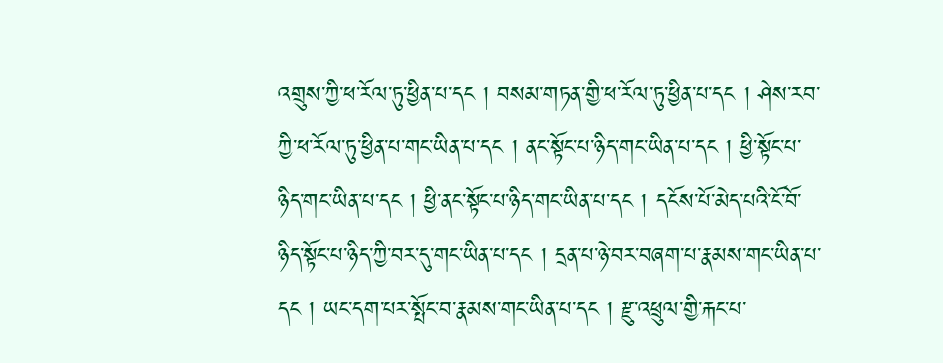འགྲུས་ཀྱི་ཕ་རོལ་ཏུ་ཕྱིན་པ་དང ། བསམ་གཏན་གྱི་ཕ་རོལ་ཏུ་ཕྱིན་པ་དང ། ཤེས་རབ་ཀྱི་ཕ་རོལ་ཏུ་ཕྱིན་པ་གང་ཡིན་པ་དང ། ནང་སྟོང་པ་ཉིད་གང་ཡིན་པ་དང ། ཕྱི་སྟོང་པ་ཉིད་གང་ཡིན་པ་དང ། ཕྱི་ནང་སྟོང་པ་ཉིད་གང་ཡིན་པ་དང ། དངོས་པོ་མེད་པའི་ངོ་བོ་ཉིད་སྟོང་པ་ཉིད་ཀྱི་བར་དུ་གང་ཡིན་པ་དང ། དྲན་པ་ཉེ་བར་བཞག་པ་རྣམས་གང་ཡིན་པ་དང ། ཡང་དག་པར་སྤོང་བ་རྣམས་གང་ཡིན་པ་དང ། རྫུ་འཕྲུལ་གྱི་རྐང་པ་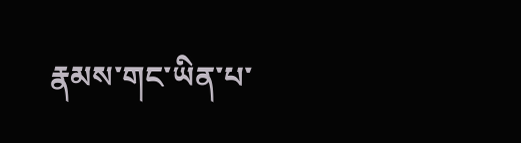རྣམས་གང་ཡིན་པ་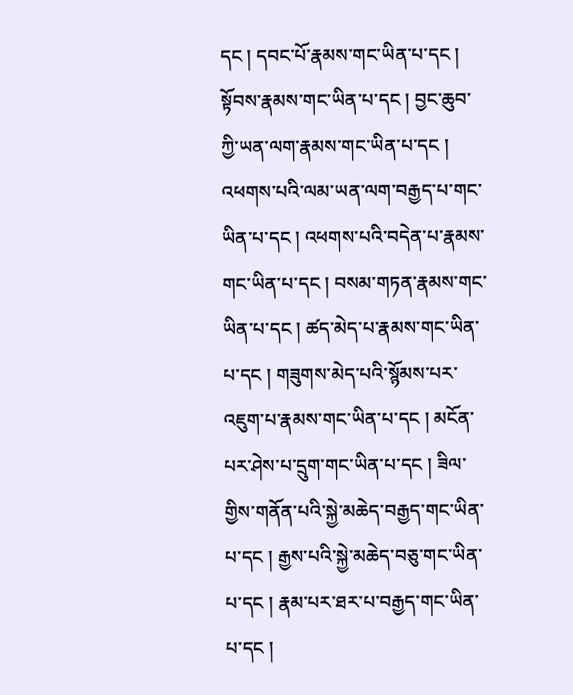དང ། དབང་པོ་རྣམས་གང་ཡིན་པ་དང ། སྟོབས་རྣམས་གང་ཡིན་པ་དང ། བྱང་ཆུབ་ཀྱི་ཡན་ལག་རྣམས་གང་ཡིན་པ་དང ། འཕགས་པའི་ལམ་ཡན་ལག་བརྒྱད་པ་གང་ཡིན་པ་དང ། འཕགས་པའི་བདེན་པ་རྣམས་གང་ཡིན་པ་དང ། བསམ་གཏན་རྣམས་གང་ཡིན་པ་དང ། ཚད་མེད་པ་རྣམས་གང་ཡིན་པ་དང ། གཟུགས་མེད་པའི་སྙོམས་པར་འཇུག་པ་རྣམས་གང་ཡིན་པ་དང ། མངོན་པར་ཤེས་པ་དྲུག་གང་ཡིན་པ་དང ། ཟིལ་གྱིས་གནོན་པའི་སྐྱེ་མཆེད་བརྒྱད་གང་ཡིན་པ་དང ། རྒྱས་པའི་སྐྱེ་མཆེད་བཅུ་གང་ཡིན་པ་དང ། རྣམ་པར་ཐར་པ་བརྒྱད་གང་ཡིན་པ་དང །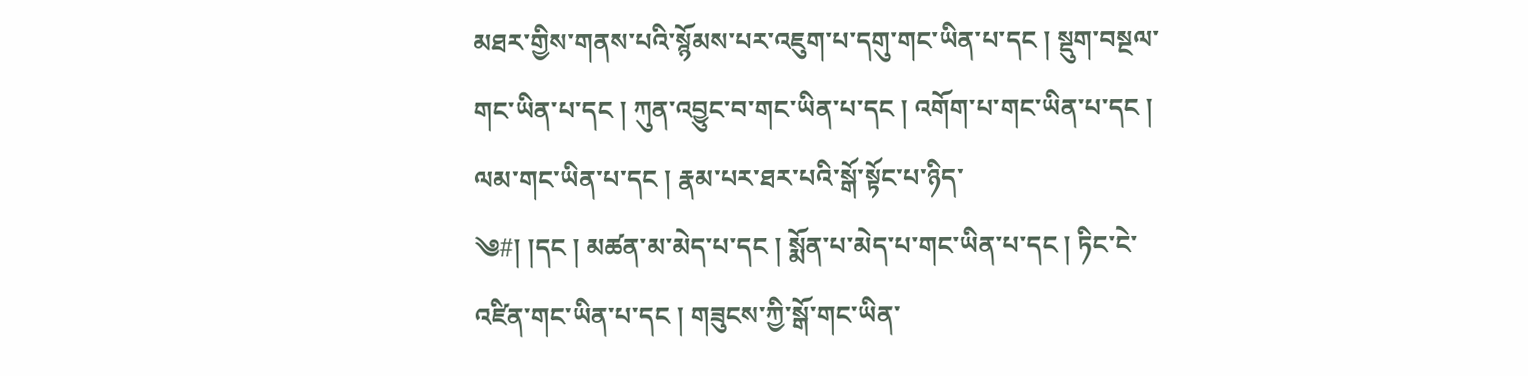མཐར་གྱིས་གནས་པའི་སྙོམས་པར་འཇུག་པ་དགུ་གང་ཡིན་པ་དང ། སྡུག་བསྔལ་གང་ཡིན་པ་དང ། ཀུན་འབྱུང་བ་གང་ཡིན་པ་དང ། འགོག་པ་གང་ཡིན་པ་དང ། ལམ་གང་ཡིན་པ་དང ། རྣམ་པར་ཐར་པའི་སྒོ་སྟོང་པ་ཉིད་
༄#། །དང ། མཚན་མ་མེད་པ་དང ། སྨོན་པ་མེད་པ་གང་ཡིན་པ་དང ། ཏིང་ངེ་འཛིན་གང་ཡིན་པ་དང ། གཟུངས་ཀྱི་སྒོ་གང་ཡིན་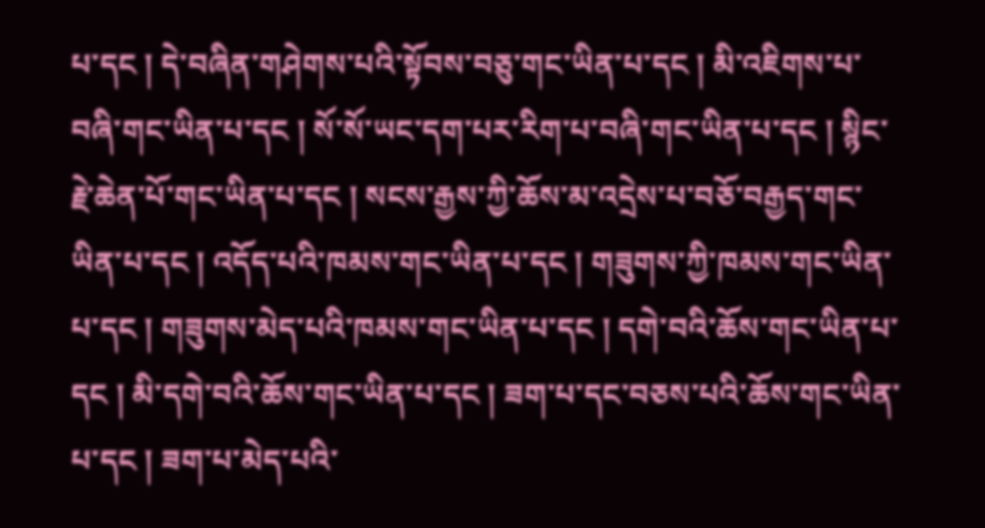པ་དང ། དེ་བཞིན་གཤེགས་པའི་སྟོབས་བཅུ་གང་ཡིན་པ་དང ། མི་འཇིགས་པ་བཞི་གང་ཡིན་པ་དང ། སོ་སོ་ཡང་དག་པར་རིག་པ་བཞི་གང་ཡིན་པ་དང ། སྙིང་རྗེ་ཆེན་པོ་གང་ཡིན་པ་དང ། སངས་རྒྱས་ཀྱི་ཆོས་མ་འདྲེས་པ་བཅོ་བརྒྱད་གང་ཡིན་པ་དང ། འདོད་པའི་ཁམས་གང་ཡིན་པ་དང ། གཟུགས་ཀྱི་ཁམས་གང་ཡིན་པ་དང ། གཟུགས་མེད་པའི་ཁམས་གང་ཡིན་པ་དང ། དགེ་བའི་ཆོས་གང་ཡིན་པ་དང ། མི་དགེ་བའི་ཆོས་གང་ཡིན་པ་དང ། ཟག་པ་དང་བཅས་པའི་ཆོས་གང་ཡིན་པ་དང ། ཟག་པ་མེད་པའི་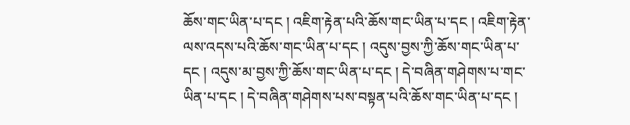ཆོས་གང་ཡིན་པ་དང ། འཇིག་རྟེན་པའི་ཆོས་གང་ཡིན་པ་དང ། འཇིག་རྟེན་ལས་འདས་པའི་ཆོས་གང་ཡིན་པ་དང ། འདུས་བྱས་ཀྱི་ཆོས་གང་ཡིན་པ་དང ། འདུས་མ་བྱས་ཀྱི་ཆོས་གང་ཡིན་པ་དང ། དེ་བཞིན་གཤེགས་པ་གང་ཡིན་པ་དང ། དེ་བཞིན་གཤེགས་པས་བསྟན་པའི་ཆོས་གང་ཡིན་པ་དང །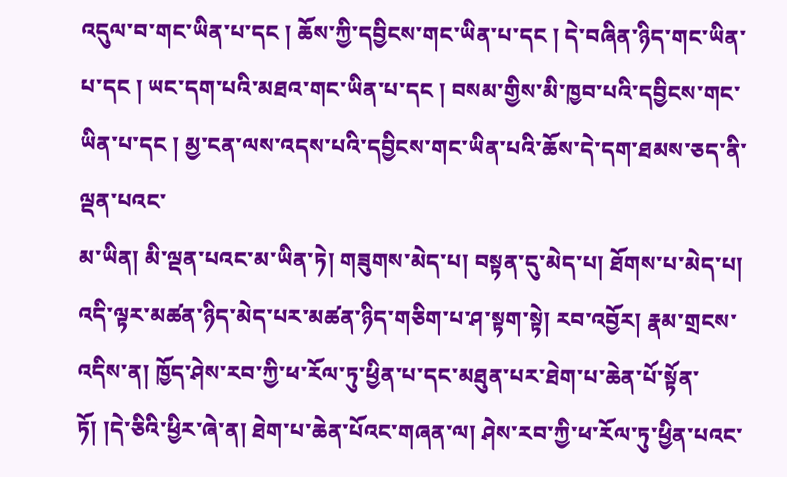འདུལ་བ་གང་ཡིན་པ་དང ། ཆོས་ཀྱི་དབྱིངས་གང་ཡིན་པ་དང ། དེ་བཞིན་ཉིད་གང་ཡིན་པ་དང ། ཡང་དག་པའི་མཐའ་གང་ཡིན་པ་དང ། བསམ་གྱིས་མི་ཁྱབ་པའི་དབྱིངས་གང་ཡིན་པ་དང ། མྱ་ངན་ལས་འདས་པའི་དབྱིངས་གང་ཡིན་པའི་ཆོས་དེ་དག་ཐམས་ཅད་ནི་ལྡན་པའང་
མ་ཡིན། མི་ལྡན་པའང་མ་ཡིན་ཏེ། གཟུགས་མེད་པ། བསྟན་དུ་མེད་པ། ཐོགས་པ་མེད་པ། འདི་ལྟར་མཚན་ཉིད་མེད་པར་མཚན་ཉིད་གཅིག་པ་ཤ་སྟག་སྟེ། རབ་འབྱོར། རྣམ་གྲངས་འདིས་ན། ཁྱོད་ཤེས་རབ་ཀྱི་ཕ་རོལ་ཏུ་ཕྱིན་པ་དང་མཐུན་པར་ཐེག་པ་ཆེན་པོ་སྟོན་ཏོ། །དེ་ཅིའི་ཕྱིར་ཞེ་ན། ཐེག་པ་ཆེན་པོའང་གཞན་ལ། ཤེས་རབ་ཀྱི་ཕ་རོལ་ཏུ་ཕྱིན་པའང་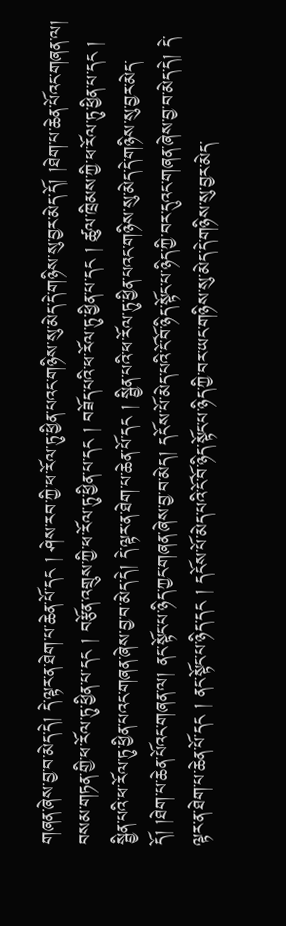གཞན་ཞེས་བྱ་བ་མེད་དེ། དེ་ལྟར་ན་ཐེག་པ་ཆེན་པོ་དང ། ཤེས་རབ་ཀྱི་ཕ་རོལ་ཏུ་ཕྱིན་པའང་གཉིས་སུ་མེད་དེ་གཉིས་སུ་བྱར་མེད་དོ། །ཐེག་པ་ཆེན་པོའང་གཞན་ལ། བསམ་གཏན་གྱི་ཕ་རོལ་ཏུ་ཕྱིན་པ་དང ། བརྩོན་འགྲུས་ཀྱི་ཕ་རོལ་ཏུ་ཕྱིན་པ་དང ། བཟོད་པའི་ཕ་རོལ་ཏུ་ཕྱིན་པ་དང ། ཚུལ་ཁྲིམས་ཀྱི་ཕ་རོལ་ཏུ་ཕྱིན་པ་དང ། སྦྱིན་པའི་ཕ་རོལ་ཏུ་ཕྱིན་པའང་གཞན་ཞེས་བྱ་བ་མེད་དེ། དེ་ལྟར་ན་ཐེག་པ་ཆེན་པོ་དང ། སྦྱིན་པའི་ཕ་རོལ་ཏུ་ཕྱིན་པའང་གཉིས་སུ་མེད་དེ་གཉིས་སུ་བྱར་མེད་དོ། །ཐེག་པ་ཆེན་པོའང་གཞན་ལ། ནང་སྟོང་པ་ཉིད་ཀྱང་གཞན་ཞེས་བྱ་བ་མེད། དངོས་པོ་མེད་པའི་ངོ་བོ་ཉིད་སྟོང་པ་ཉིད་ཀྱི་བར་དུའང་གཞན་ཞེས་བྱ་བ་མེད་དེ། དེ་ལྟར་ན་ཐེག་པ་ཆེན་པོ་དང ། ནང་སྟོང་པ་ཉིད་དང ། དངོས་པོ་མེད་པའི་ངོ་བོ་ཉིད་སྟོང་པ་ཉིད་ཀྱི་བར་ཡང་གཉིས་སུ་མེད་དེ་གཉིས་སུ་བྱར་མེད་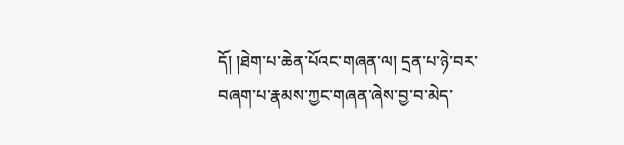དོ། །ཐེག་པ་ཆེན་པོའང་གཞན་ལ། དྲན་པ་ཉེ་བར་བཞག་པ་རྣམས་ཀྱང་གཞན་ཞེས་བྱ་བ་མེད་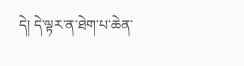དེ། དེ་ལྟར་ན་ཐེག་པ་ཆེན་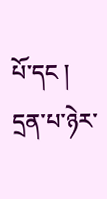པོ་དང ། དྲན་པ་ཉེར་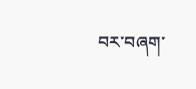བར་བཞག་